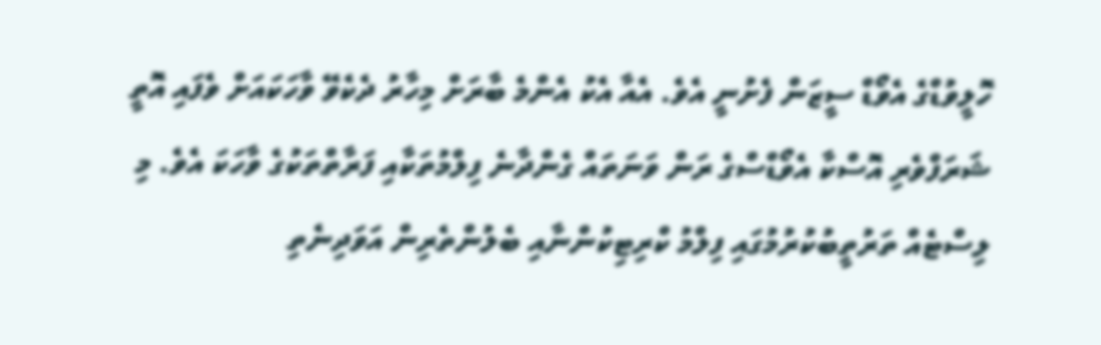ހޮލީވުޑްގެ އެވޯޑް ސީޒަން ފެށުނީ އެވެ. އެއާ އެކު އެންމެ ބާރަށް މިހާރު ދެކެވޭ ވާހަކައަށް ވެފައި އޮތީ ޝަރަފްވެރި އޮސްކާ އެވޯޑްސްގެ ރަން ވަނަތައް ގެންދާނެ ފިލްމުތަކާއި ފަރާތްތަކުގެ ވާހަކަ އެވެ. މި ލިސްޓެއް ތަރުތީބުކުރުމުގައި ފިލްމު ކްރިޓިކުންނާއި ބެލުންތެރިން އަވަދިނެތި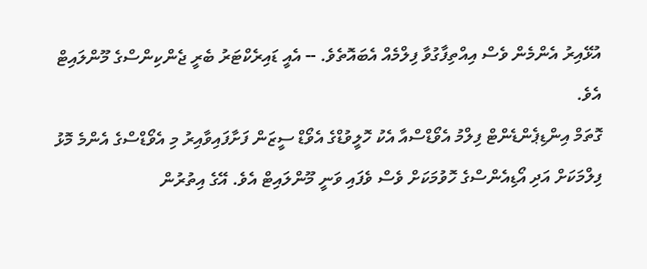އުޅޭއިރު އެންމެން ވެސް އިއްތިފާގުވާ ފިލްމެއް އެބައޮތެވެ. -- އެއީ ޑައިރެކްޓަރު ބެރީ ޖެންކިންސްގެ މޫންލައިޓް އެވެ.
ގޮތަމް އިންޑިޕެންޑެންޓް ފިލްމު އެވޯޑްސްއާ އެކު ހޮލީވުޑްގެ އެވޯޑް ސީޒަން ފަށާފައިވާއިރު މި އެވޯޑްސްގެ އެންމެ މޮޅު ފިލްމަކަށް އަދި އޯޑިއެންސްގެ ހޮވުމަކަށް ވެސް ވެފައި ވަނީ މޫންލައިޓް އެވެ. އޭގެ އިތުރުން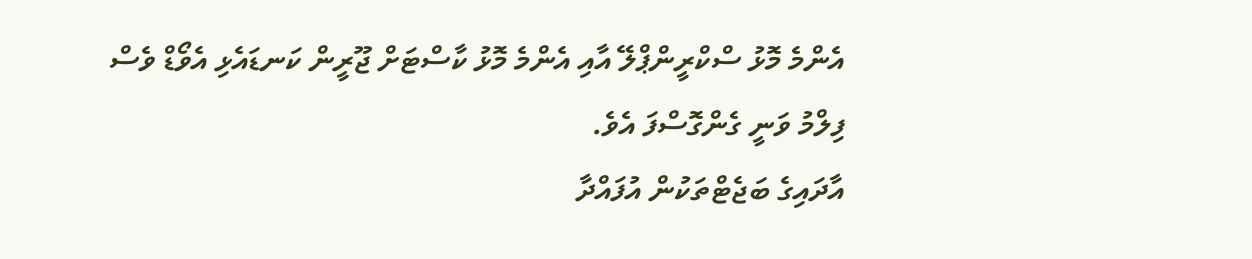އެންމެ މޮޅު ސްކްރީންޕްލޭ އާއި އެންމެ މޮޅު ކާސްޓަށް ޖޫރީން ކަނޑައެޅި އެވޯޑް ވެސް ފިލްމު ވަނީ ގެންގޮސްފަ އެވެ.
އާދައިގެ ބަޖެޓްތަކުން އުފައްދާ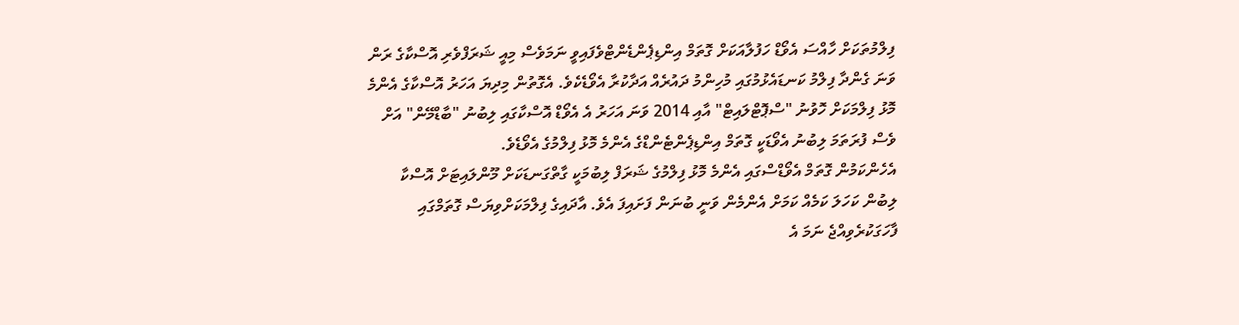ފިލްމުތަކަށް ހާއްސަ އެވޯޑް ހަފުލާއަކަށް ގޮތަމް އިންޑިޕެންޑެންޓްވެފައިވީ ނަމަވެސް މިއީ ޝަރަފްވެރި އޮސްކާގެ ރަން ވަނަ ގެންދާ ފިލްމު ކަނޑައެޅުމުގައި މުހިންމު ދައުރެއް އަދާކުރާ އެވޯޑެކެވެ. އެގޮތުން މިދިޔަ އަހަރު އޮސްކާގެ އެންމެ މޮޅު ފިލްމަކަށް ހޮވުނު "ސްޕޮޓްލައިޓް" އާއި 2014 ވަނަ އަހަރު އެ އެވޯޑް އޮސްކާގައި ލިބުނު "ބާޑްމޭން" އަށް ވެސް ފުރަތަމަ ލިބުނު އެވޯޑަކީ ގޮތަމް އިންޑިޕެންޓެންޑްގެ އެންމެ މޮޅު ފިލްމުގެ އެވޯޑެވެ.
އެހެންކަމުން ގޮތަމް އެވޯޑްސްގައި އެންމެ މޮޅު ފިލްމުގެ ޝަރަފް ލިބުމަކީ ގާތްގަނޑަކަށް މޫންލައިޓަށް އޮސްކާ ލިބުން ކަހަލަ ކަމެއް ކަމަށް އެންމެން ވަނީ ބުނަން ފަށައިފަ އެވެ. އާދައިގެ ފިލްމަކަށްވިޔަސް ގޮތަމްގައި ފާހަގަކުރެވިއްޖެ ނަމަ އެ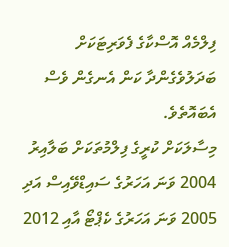ފިލްމެއް އޮސްކާގެ ފެވަރިޓަކަށް ބަދަލުވެގެންދާ ކަން އެނގެން ވެސް އެބައޮތެވެ.
މިސާލަކަށް ކުރީގެ ފިލްމުތަކަށް ބަލާއިރު 2004 ވަނަ އަހަރުގެ ސައިޑްވޭއިސް އަދި 2005 ވަނަ އަހަރުގެ ކެޕްޓޯ އާއި 2012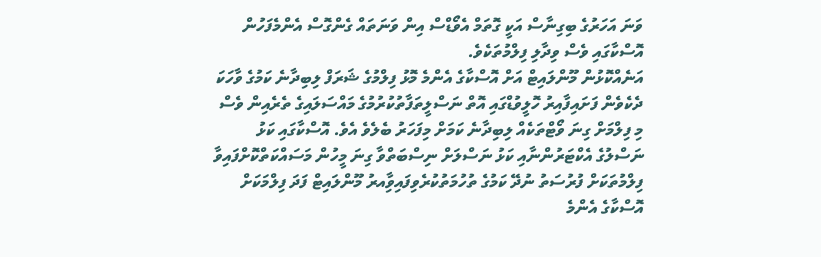ވަނަ އަހަރުގެ ބިގިނާސް އަކީ ގޮތަމް އެވޯޑްސް އިން ވަނަތައް ގެންގޮސް އެންމެފަހުން އޮސްކާގައި ވެސް ވިދާލި ފިލްމުތަކެވެ.
އަނެއްކޮޅުން މޫންލައިޓް އަށް އޮސްކާގެ އެންމެ މޮޅު ފިލްމުގެ ޝަރަފް ލިބިދާނެ ކަމުގެ ވާހަކަ ދެކެވެން ފަށައިފާއިރު ހޮލީވުޑްގައި އޮތް ނަސްލީތަފާތުކުރުމުގެ މައްސަލައިގެ ތެރެއިން ވެސް މި ފިލްމަށް ގިނަ ވޯޓްތަކެއް ލިބިދާނެ ކަމަށް މިފަހަރު ބެލެވެ އެވެ. އޮސްކާގައި ކަޅު ނަސްލުގެ އެކްޓަރުންނާއި ކަޅު ނަސްލަށް ނިސްބަތްވާ ގިނަ މީހުން މަސައްކަތްކޮށްފައިވާ ފިލްމުތަކަށް ފުރުސަތު ނުދޭ ކަމުގެ ތުހުމަތުކުރެވިފައިވާިއރު މޫންލައިޓް ފަދަ ފިލްމަކަށް އޮސްކާގެ އެންމެ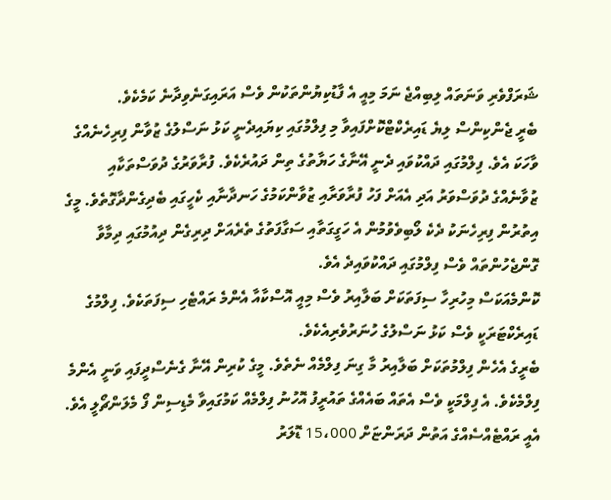ޝަރަފްވެރި ވަނަތައް ލިބިއްޖެ ނަމަ މިއީ އެ ފާޑުކިޔުންތަކުން ވެސް އަރައިގަނެވިދާނެ ކަމެކެވެ.
ބެރީ ޖެންކިންސް ލިޔެ ޑައިރެކްޓްކޮށްފައިވާ މި ފިލްމުގައި ކިޔައިދެނީ ކަޅު ނަސްލުގެ ޒުވާން ފިރިހެނެއްގެ ވާހަކަ އެވެ. ފިލްމުގައި ދައްކުވައި ދެނީ އޭނާގެ ހަޔާތުގެ ތިން ދައުރެކެވެ. ފުރާވަރުގެ ދުވަސްތަކާއި ޒުވާނެއްގެ ދުވަސްވަރު އަދި އެއަށް ފަހު ފުރާވަރާއި ޒުވާންކަމުގެ ހަނދާނާއި ކެހީގައި ބެދިގެންދާގޮތެވެ. މީގެ އިތުރުން ފިރިހެނަކު ދެކެ ލޯބިވެވުމުން އެ ހަގީގަތާއި ސަގާފަތުގެ ތެރެއަށް ދިރިގެން ދިއުމުގައި ދިމާވާ ގޮންޖެހުންތައް ވެސް ފިލްމުގައި ދައްކުވައިދެ އެވެ.
ކޮންމެއަކަސް މިހުރިހާ ސިފަތަކަށް ބަލާއިރު ވެސް މިއީ އޮސްކާއާ އެންމެ ރައްޓެހި ސިފަތަކެވެ. ފިލްމުގެ ޑައިރެކްޓަރަކީ ވެސް ކަޅު ނަސްލުގެ ހުނަރުވެރިއެކެވެ.
ބެރީގެ އެހެން ފިލްމުތަކަށް ބަލާއިރު މާ ގިނަ ފިލްމެއް ނެތެވެ. މީގެ ކުރިން އޭނާ ގެނެސްދީފައި ވަނީ އެންމެ ފިލްމެކެވެ. އެ ފިލްމަކީ ވެސް އެތައް ބައެއްގެ ތައުރީފު އޮހުނު ފިލްމެއް ކަމުގައިވާ މެޑިސިން ފޯ މެލަންޗޯލީ އެވެ. އެއީ ރައްޓެއްސެއްގެ އަތުން ދަރަންޏަށް 15،000 ޑޮލަރު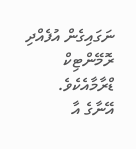ނަގައިގެން އުފެއްދި ރޮމޭންޓިކް ޑްރާމާއެކެވެ.
އޭނާގެ އާ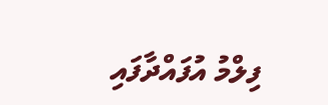ފިލްމު އުފައްދާފައި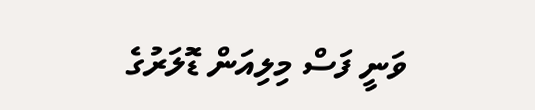ވަނީ ފަސް މިލިއަން ޑޮލަރުގެ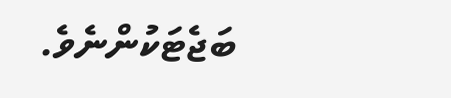ބަޖެޓަކުންނެވެ.